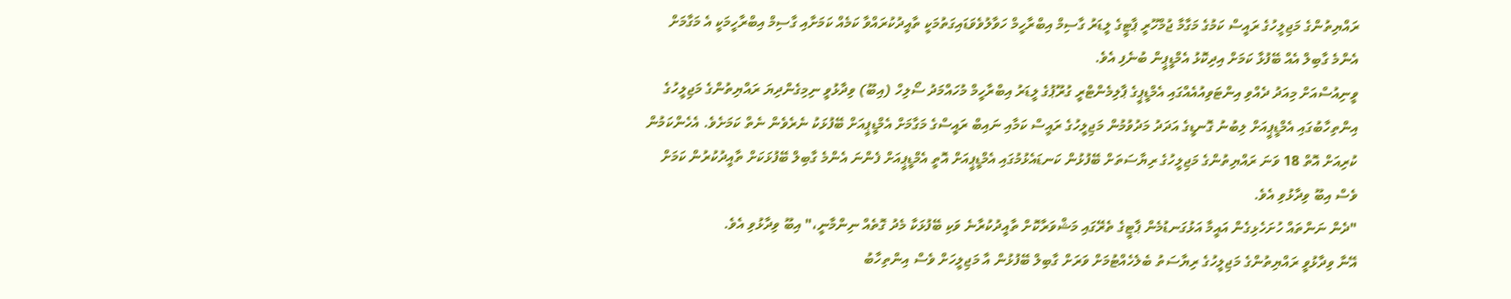ރައްޔިތުންގެ މަޖިލީހުގެ ރައީސް ކަމުގެ މަގާމާ ޖުމްހޫރީ ޕާޓީގެ ލީޑަރު ގާސިމް އިބްރާހީމް ހަވާލުވެވަޑައިގަތުމަކީ ތާއީދުކުރައްވާ ކަމެއް ކަމަށާއި ގާސިމް އިބްރާހީމަކީ އެ މަގާމަށް އެންމެ ގާބިލް އެއް ބޭފުޅާ ކަމަށް އިދިކޮޅު އެމްޑީޕީން ބުނެފި އެވެ.
ވީނިއުސްއަށް މިއަދު ދެއްވި އިންޓަވިއުއެއްގައި އެމްޑީޕީގެ ޕާލިމެންޓްރީ ގުރޫޕުގެ ލީޑަރު އިބްރާހީމް މުހައްމަދު ސޯލިހް (އިބޫ) ވިދާޅުވީ ނިމިގެންދިޔަ ރައްޔިތުންގެ މަޖިލީހުގެ އިންތިހާބުގައި އެމްޑީޕީއަށް ލިބުނު ގޮނޑީގެ އަދަދު މަދުވުމުން މަޖިލީހުގެ ރައީސް ކަމާއި ނައިބް ރައީސްގެ މަގާމަށް އެމްޑީޕީއަށް ބޭފުޅަކު ނެރެވެން ނެތް ކަމަށެވެ. އެހެންކަމުން ކުރިއަށް އޮތް 18 ވަނަ ރައްޔިތުންގެ މަޖިލީހުގެ ރިޔާސަތަށް ބޭފުޅުން ކަނޑައެޅުމުގައި އެމްޑީޕީއަށް އޮތީ އެމްޑީޕީއަށް ފެންނަ އެންމެ ގާބިލް ބޭފުޅަކަށް ތާއީދުކުރުން ކަމަށް ވެސް އިބޫ ވިދާޅުވި އެވެ.
"ދެން ނަންތައް ހުށަހެޅިގެން އައީމާ އަޅުގަނޑުމެން ޕާޓީގެ ތެރޭގައި މަޝްވަރާކޮށް ތާއީދުކުރާނެ ވަކި ބޭފުޅަކާ މެދު ގޮތެއް ނިންމާނީ،" އިބޫ ވިދާޅުވި އެވެ.
އޭނާ ވިދާޅުވީ ރައްޔިތުންގެ މަޖިލީހުގެ ރިޔާސަތު ބެލެހެއްޓުމަށް ވަރަށް ގާބިލް ބޭފުޅުން އާ މަޖިލީހަށް ވެސް އިންތިހާބު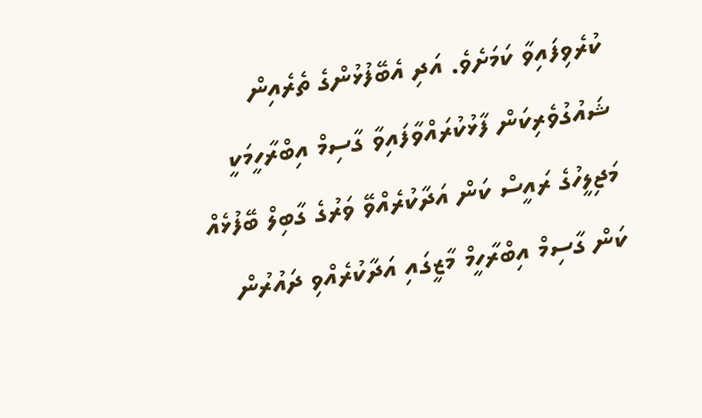ކުރެވިފައިވާ ކަމަށެވެ. އަދި އެބޭފުޅުންގެ ތެރެއިން ޝައުގުވެރިކަން ފާޅުކުރައްވާފައިވާ ގާސިމް އިބްރާހީމަކީ މަޖިލީހުގެ ރައީސް ކަން އަދާކުރެއްވޭ ވަރުގެ ގާބިލް ބޭފުޅެއް ކަން ގާސިމް އިބްރާހީމް މާޒީގައި އަދާކުރެއްވި ދައުރުން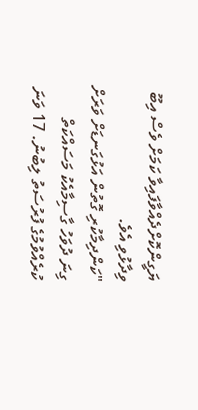ޔަގީންކޮށްދެއްވާފައިވާ ކަމަށް ވެސް އިބޫ ވިދާޅުވި އެވެ.
"ކަންދިމާކުރި ގޮތުން އަޅުގަނޑަށް ވަރަށް ގިނަ ދުވަހު ގާސިމާއެކު މަސައްކަތް ކުރެއްވުމުގެ ފުރުސަތު ލިބުނު. 17 ވަނަ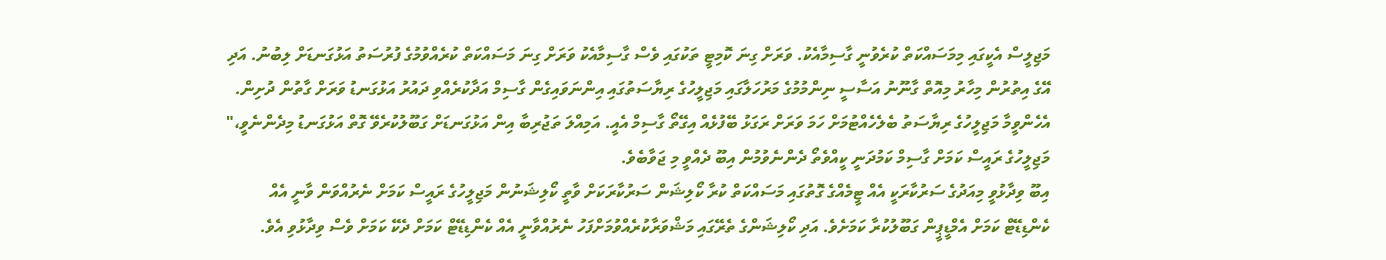މަޖިލީސް އެކީގައި މިމަސައްކަތް ކުރެވުނީ ގާސިމާއެކު. ވަރަށް ގިނަ ކޮމިޓީ ތަކުގައި ވެސް ގާސިމާއެކު ވަރަށް ގިނަ މަސައްކަތް ކުރެއްވުމުގެ ފުރުސަތު އަޅުގަނޑަށް ލިބުނު. އަދި އޭގެ އިތުރުން މިހާރު މިއޮތް ގާނޫނު އަސާސީ ނިންމުމުގެ މަރުހަލާގައި މަޖިލީހުގެ ރިޔާސަތުގައި އިންނަވައިގެން ގާސިމް އަދާކުރެއްވި ދައުރު އަޅުގަނޑު ވަރަށް ގާތުން ދުށިން. އެހެންވީމާ މަޖިލީހުގެ ރިޔާސަތު ބެލެހެއްޓުމަށް ހަމަ ވަރަށް ރަގަޅު ބޭފުޅެއް އިގޭތޯ ގާސިމް އެއީ. އަމިއްލަ ތަޖުރިބާ އިން އަޅުގަނޑަށް ގަބޫލުކުރެވޭ ގޮތް އަޅުގަނޑު މިދެންނެވީ،" މަޖިލީހުގެ ރައީސް ކަމަށް ގާސިމް ކަމުދަނީ ކީއްވެތޯ ދެންނެވުމުން އިބޫ ދެއްވީ މި ޖަވާބެވެ.
އިބޫ ވިދާޅުވީ މިއަދުގެ ސަރުކާރަކީ އެއް ޓީމެއްގެ ގޮތުގައި މަސައްކަތް ކުރާ ކޯލިޝަން ސަރުކާރަކަށް ވާތީ ކޯލިޝަނުން މަޖިލީހުގެ ރައީސް ކަމަށް ނެރުއްވަން ވާނީ އެއް ކެންޑިޑޭޓް ކަމަށް އެމްޑީޕީން ގަބޫލުކުރާ ކަމަށެވެ. އަދި ކޯލިޝަންގެ ތެރޭގައި މަޝްވަރާކުރެއްވުމަށްފަހު ނެރުއްވާނީ އެއް ކެންޑިޑޭޓް ކަމަށް ދެކޭ ކަމަށް ވެސް ވިދާޅުވި އެވެ.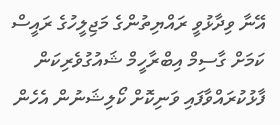އޭނާ ވިދާޅުވީ ރައްޔިތުންގެ މަޖިލީހުގެ ރައީސް ކަމަށް ގާސިމް އިބްރާހީމް ޝައުގުވެރިކަން ފާޅުކުރައްވާފައި ވަނިކޮށް ކޯލިޝަނުން އެހެން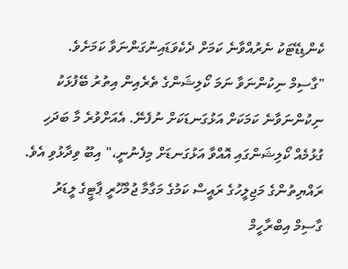ކެންޑިޑޭޓަކު ނެރުއްވާނެ ކަމަށް ދެކެވަޑައިނުގަންނަވާ ކަމަށެވެ.
"ގާސިމް ނިކުންނަވާ ނަމަ ކޯލިޝަންގެ ތެރެއިން އިތުރު ބޭފުޅަކު ނިކުންނަވާނެ ކަމަކަށް އަޅުގަނޑަކަށް ނުފެނޭ. އެއަށްވުރެ މާ ބަދަހި ގުޅުމެއް ކޯލިޝަންގައި އޮއްވާ އަޅުގަނޑަށް މިފެނުނީ،" އިބޫ ވިދާޅުވި އެވެ.
ރައްޔިތުންގެ މަޖިލީހުގެ ރައީސް ކަމުގެ މަގާމާ ޖުމްހޫރީ ޕާޓީގެ ލީޑަރު ގާސިމް އިބްރާހީމް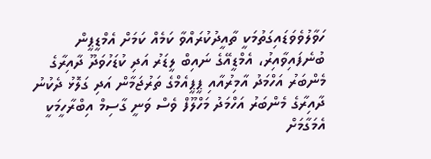ހަވާލުވެވަޑައިގަތުމަކީ ތާއީދުކުރައްވާ ކަމެއް ކަމަށް އެމްޑީޕީން ބުނެފައިވާއިރު، އެމްޑީއޭގެ ނައިބް ލީޑަރު އަދި ކުޑަހުވަދޫ ދާއިރާގެ މެންބަރު އަހްމަދު އާމިރުއާއި ޕީޕީއެމްގެ ތަރުޖަމާން އަދި ގަލޮޅު ދެކުނު ދާއިރާގެ މެންބަރު އަހްމަދު މަހްލޫފް ވެސް ވަނީ ގާސިމް އިބްރާހީމަކީ އެމަގާމަށް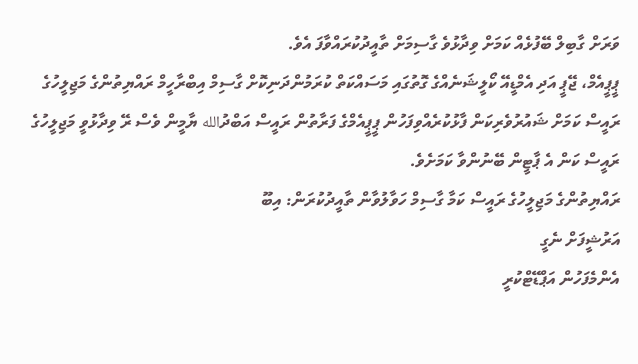ވަރަށް ގާބިލް ބޭފުޅެއް ކަމަށް ވިދާޅުވެ ގާސިމަށް ތާއީދުކުރައްވާފަ އެވެ.
ޕީޕީއެމް، ޖޭޕީ އަދި އެމްޑީއޭ ކޯލީޝަނެއްގެ ގޮތުގައި މަސައްކަތް ކުރަމުންދަނިކޮށް ގާސިމް އިބްރާހީމް ރައްޔިތުންގެ މަޖިލީހުގެ ރައީސް ކަމަށް ޝައުރުވެރިކަން ފާޅުކުރެއްވިފަހުން ޕީޕީއެމްގެ ފަރާތުން ރައީސް އަބްދުالله ޔާމީން ވެސް ރޭ ވިދާޅުވީ މަޖިލީހުގެ ރައީސް ކަން އެ ޕާޓީން ބޭނުންވާ ކަމަށެވެ.
ރައްޔިތުންގެ މަޖިލީހުގެ ރައީސް ކަމާ ގާސިމް ހަވާލުވާން ތާއީދުކުރަން: އިބޫ
އަރުޝީފަށް ނެގީ
އެންމެފަހުން އަޕްޑޭޓްކުރީ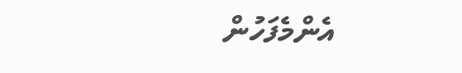އެންމެފަހުން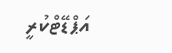އަޕްޑޭޓްކުރީ